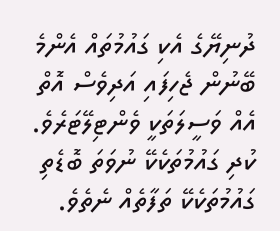ދުނިޔޭގެ އެކި ގައުމުތައް އެންމެ ބޭނުން ޖެހިފައި އަދިވެސް އޮތް އެއް ވަސީލަތަކީ ވެންޓިލޭޓަރެވެ. ކުދި ގައުމުތަކެކޭ ނުވަތަ ބޮޑެތި ގައުމުތަކެކޭ ތަފާތެއް ނެތެވެ.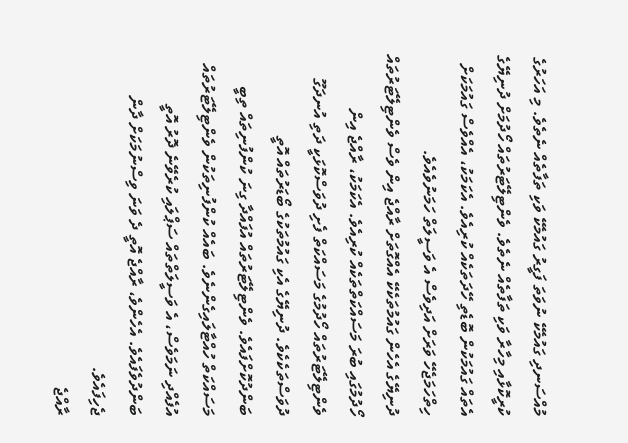މުއްސަނދި ގައުމެކޭ ނުވަތަ ފަގީރު ގައުމެކޭ ވަކި ތަފާތެއް ނެތެވެ. މި އަހަރުގެ ކުރީކޮޅާއި މިހާރާ ވަކި ތަފާތެއް ނެތެވެ. ވެންޓިލޭޓަރުތައް ހޯދުމަށް ދުނިޔޭގެ އެތައް ގައުމަކުން ބޮޑެތި ހޭދަތަކެއް ކުރިއެވެ. އެކަމަކު، އެއްވެސް ގައުމަކަށް ހިތްހަމަޖެހޭ ވަރަށް އަދިވެސް އެ ވަސީލަތް ހަމަނުވެއެވެ.
ދުނިޔޭގެ އެހެން ގައުމުތަކެކޭ އެއްގޮތަށް ރާއްޖެ އިން ވެސް ވެންޓިލޭޓަރުތައް ހޯދުމުގައި ބުރަ މަސައްކަތްތަކެއް ކުރިއެވެ. އެކަމަކު، ރާއްޖެ އިން ވެންޓިލޭޓަރުތައް ހޯދުމުގެ މަސައްކަތް ފެށި ދުވަސްކޮޅަކީ ދަތި އުނދަގޫ ދުވަސްތަކެކެވެ. ދުނިޔޭގެ އެކި ގައުމުތަކުގެ ބޯޑަރުތައް އޮތީ ބަންދުކޮށްފައެވެ. ވެންޓިލޭޓަރުތައް އުފައްދާ ގިނަ ކުންފުނިތައް ތިބީ މަސައްކަތް ހުއްޓާލައިގެންނެވެ. ބައެއް ކުންފުނިތަކުން ވެންޓިލޭޓަރުތައް އުފެއްދި ނަމަވެސް، އެ ވަސީލަތްތައް ސަޕްލައި ކުރެވޭނެ ދޮރު އޮތީ ބަންދުވެފައެވެ. އެހެންވެ، ރާއްޖެ އޮތީ ދެ ވަނަ ވިސްނުމަކަށް ދާން ޖެހިފައެވެ.
ރާއްޖެ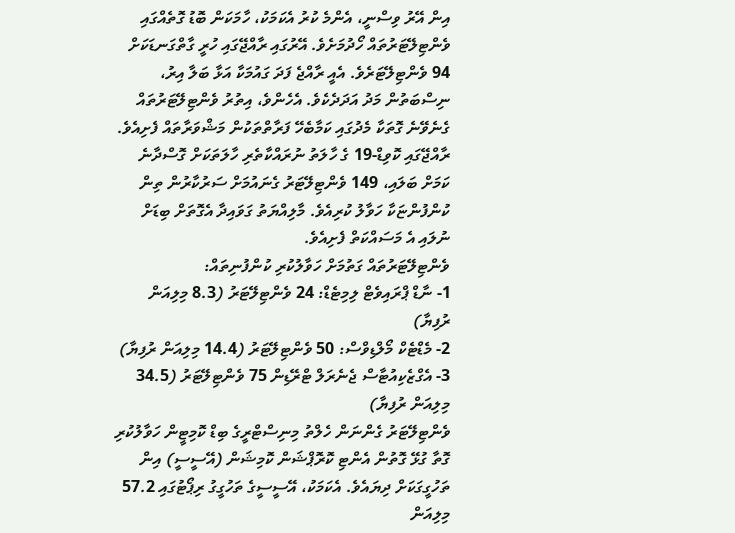އިން އޭރު ވިސްނީ، އެންމެ ކުރު އެކަމަކު، ހާމަކަން ބޮޑު ގޮތެއްގައި ވެންޓިލޭޓަރުތައް ހޯދުމަށެވެ. އޭރުގައި ރާއްޖޭގައި ހުރީ ގާތްގަނޑަކަށް 94 ވެންޓިލޭޓަރެވެ. އެއީ ރާއްޖެ ފަދަ ގައުމަކާ އަޅާ ބަލާ އިރު، ނިސްބަތުން މަދު އަދަދެކެވެ. އެހެންވެ، އިތުރު ވެންޓިލޭޓަރުތައް ގެނެވޭނެ ގޮތަކާ މެދުގައި ކަމާބެހޭ ފަރާތްތަކުން މަޝްވަރާތައް ފެށިއެވެ. ރާއްޖޭގައި ކޮވިޑް-19 ގެ ހާލަތު ނުރައްކާތެރި ހާލަތަކަށް ގޮސްދާނެ ކަމަށް ބަލައި، 149 ވެންޓިލޭޓަރު ގެނައުމަށް ސަރުކާރުން ތިން ކުންފުންޏަކާ ހަވާލު ކުރިއެވެ. މާލިއްޔަތު ގަވައިދާ އެގޮތަށް ބިޑަށް ނުލައި އެ މަސައްކަތް ފެށިއެވެ.
ވެންޓިލޭޓަރުތައް ގަތުމަށް ހަވާލުކުރި ކުންފުނިތައް:
1- ނާޑް ޕްރައިވެޓް ލިމިޓެޑް: 24 ވެންޓިލޭޓަރު (8.3 މިލިއަން ރުފިޔާ)
2- މެޑްޓެކް މޯލްޑިވްސް: 50 ވެންޓިލޭޓަރު (14.4 މިލިއަން ރުފިޔާ)
3- އެގްޒެކިއުޓާސް ޖެނެރަލް ޓްރޭޑިން 75 ވެންޓިލޭޓަރު (34.5 މިލިއަން ރުފިޔާ)
ވެންޓިލޭޓަރު ގެންނަން ހެލްތު މިނިސްޓްރީގެ ބިޑް ކޮމިޓީން ހަވާލުކުރި ގޮތާ ގުޅޭ ގޮތުން އެންޓި ކޮރޮޕްޝަން ކޮމިޝަން (އޭސީސީ) އިން ތަހުގީގަކަށް ދިޔައެވެ. އެކަމަކު، އޭސީސީގެ ތަހުގީގު ރިޕޯޓުގައި 57.2 މިލިއަން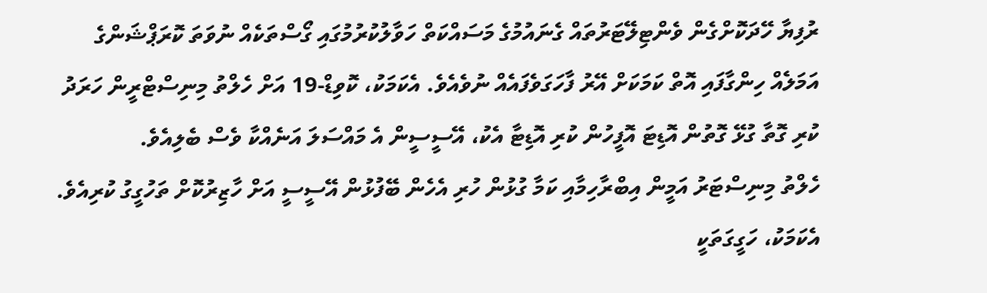ރުފިޔާ ހޭދަކޮށްގެން ވެންޓިލޭޓަރުތައް ގެނައުމުގެ މަސައްކަތް ހަވާލުކުރުމުގައި ގޯސްތަކެއް ނުވަތަ ކޮރަޕްޝަންގެ އަމަލެއް ހިންގާފައި އޮތް ކަމަކަށް އޭރު ފާހަގަވެފައެއް ނުވެއެވެ. އެކަމަކު، ކޮވިޑް-19 އަށް ހެލްތު މިނިސްޓްރީން ހަރަދު ކުރި ގޮތާ ގުޅޭ ގޮތުން އޮޑިޓަ އޮފީހުން ކުރި އޮޑިޓާ އެކު، އޭސީސީން އެ މައްސަލަ އަނެއްކާ ވެސް ބެލިއެވެ.
ހެލްތު މިނިސްޓަރު އަމީން އިބްރާހިމާއި ކަމާ ގުޅުން ހުރި އެހެން ބޭފުޅުން އޭސީސީ އަށް ހާޒިރުކޮށް ތަހުގީގު ކުރިއެވެ. އެކަމަކު، ހަގީގަތަކީ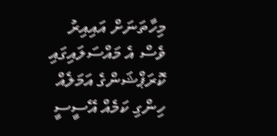މިހާތަނަށް އައިއިރު ވެސް އެ މައްސަލައިގައި ކޮރަޕްޝަންގެ އަމަލެއް ހިންގި ކަމެއް އޭސީސީ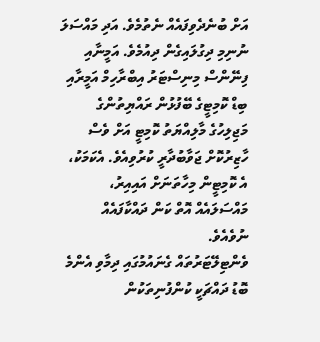އަށް ބުނެދެވިފައެއް ނެތުމެވެ. އަދި މައްސަލަ ނުނިމި ދިގުލައިގެން ދިއުމެވެ. އަމީނާއި ފިނޭންސް މިނިސްޓަރު އިބްރާހިމް އަމީރާއި ބިޑް ކޮމިޓީގެ ބޭފުޅުން ރައްޔިތުންގެ މަޖިލިހުގެ މާލިއްޔަތު ކޮމިޓީ އަށް ވެސް ހާޒިރުކޮށް ޖަވާބުދާރީ ކުރުވިއެވެ. އެކަމަކު، އެ ކޮމިޓީން މިހާތަނަށް އައިއިރު، މައްސަލައެއް އޮތް ކަން ދައްކާފައެއް ނުވެއެވެ.
ވެންޓިލޭޓަރުތައް ގެނައުމުގައި ދިމާވި އެންމެ ބޮޑު ދައްޗަކީ ކުންފުނިތަކުން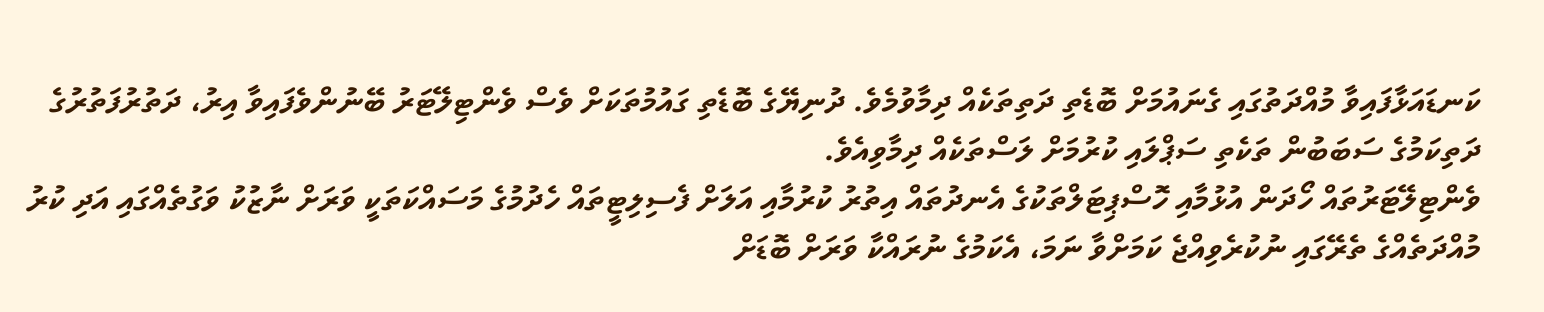ކަނޑައަޅާފައިވާ މުއްދަތުގައި ގެނައުމަށް ބޮޑެތި ދަތިތަކެއް ދިމާވުމެވެ. ދުނިޔޭގެ ބޮޑެތި ގައުމުތަކަށް ވެސް ވެންޓިލޭޓަރު ބޭނުންވެފައިވާ އިރު، ދަތުރުފަތުރުގެ ދަތިކަމުގެ ސަބަބުން ތަކެތި ސަޕްލައި ކުރުމަށް ލަސްތަކެއް ދިމާވިއެވެ.
ވެންޓިލޭޓަރުތައް ހޯދަން އުޅުމާއި ހޮސްޕިޓަލްތަކުގެ އެނދުތައް އިތުރު ކުރުމާއި އަލަށް ފެސިލިޓީތައް ހެދުމުގެ މަސައްކަތަކީ ވަރަށް ނާޒުކު ވަގުތެއްގައި އަދި ކުރު މުއްދަތެއްގެ ތެރޭގައި ނުކުރެވިއްޖެ ކަމަށްވާ ނަމަ، އެކަމުގެ ނުރައްކާ ވަރަށް ބޮޑަށް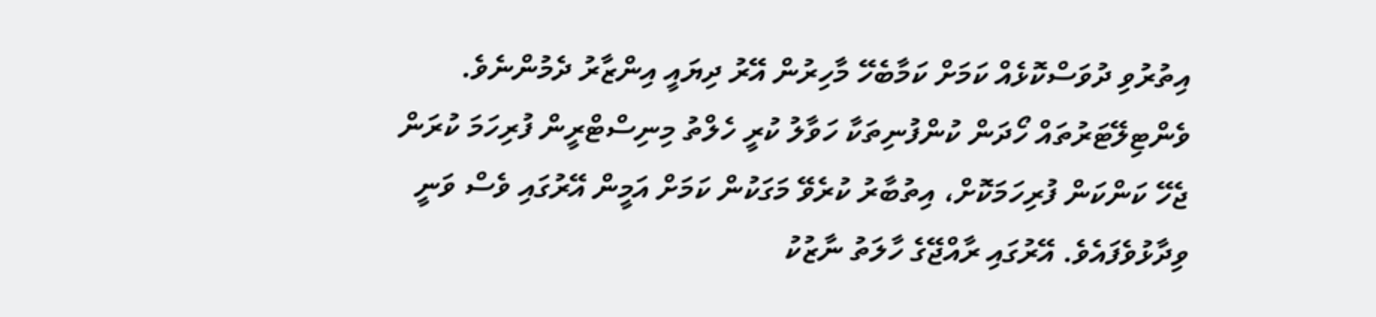އިތުރުވި ދުވަސްކޮޅެއް ކަމަށް ކަމާބެހޭ މާހިރުން އޭރު ދިޔައީ އިންޒާރު ދެމުންނެވެ. ވެންޓިލޭޓަރުތައް ހޯދަން ކުންފުނިތަކާ ހަވާލު ކުރީ ހެލްތު މިނިސްޓްރީން ފުރިހަމަ ކުރަން ޖެހޭ ކަންކަން ފުރިހަމަކޮށް، އިތުބާރު ކުރެވޭ މަގަކުން ކަމަށް އަމީން އޭރުގައި ވެސް ވަނީ ވިދާޅުވެފައެވެ. އޭރުގައި ރާއްޖޭގެ ހާލަތު ނާޒުކު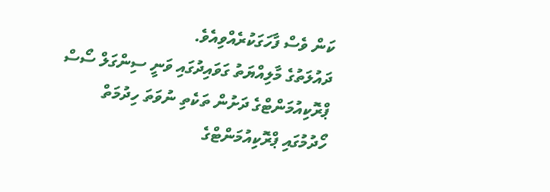ކަން ވެސް ފާހަގަކުރެއްވިއެވެ.
ދައުލަތުގެ މާލިއްޔަތު ގަވައިދުގައި ވަނީ ސިންގަލް ސޯސް ޕްރޮކިއުމަންޓްގެ ދަށުން ތަކެތި ނުވަތަ ހިދުމަތް ހޯދުމުގައި ޕްރޮކިއުމަންޓްގެ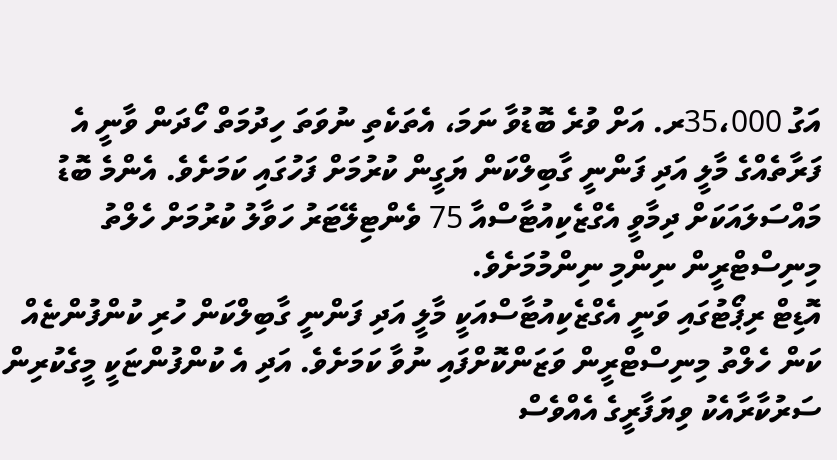އަގު 35،000ރ. އަށް ވުރެ ބޮޑުވާ ނަމަ، އެތަކެތި ނުވަތަ ހިދުމަތް ހޯދަން ވާނީ އެ ފަރާތެއްގެ މާލީ އަދި ފަންނީ ގާބިލްކަން ޔަގީން ކުރުމަށް ފަހުގައި ކަމަށެވެ. އެންމެ ބޮޑު މައްސަލައަކަށް ދިމާވީ އެގްޒެކިއުޓާސްއާ 75 ވެންޓިލޭޓަރު ހަވާލު ކުރުމަށް ހެލްތު މިނިސްޓްރީން ނިންމި ނިންމުމަށެވެ.
އޮޑިޓް ރިޕޯޓުގައި ވަނީ އެގްޒެކިއުޓާސްއަކީ މާލީ އަދި ފަންނީ ގާބިލްކަން ހުރި ކުންފުންޏެއް ކަން ހެލްތު މިނިސްޓްރީން ވަޒަންކޮށްފައި ނުވާ ކަމަށެވެ. އަދި އެ ކުންފުންޏަކީ މީގެކުރިން ސަރުކާރާއެކު ވިޔަފާރީގެ އެއްވެސް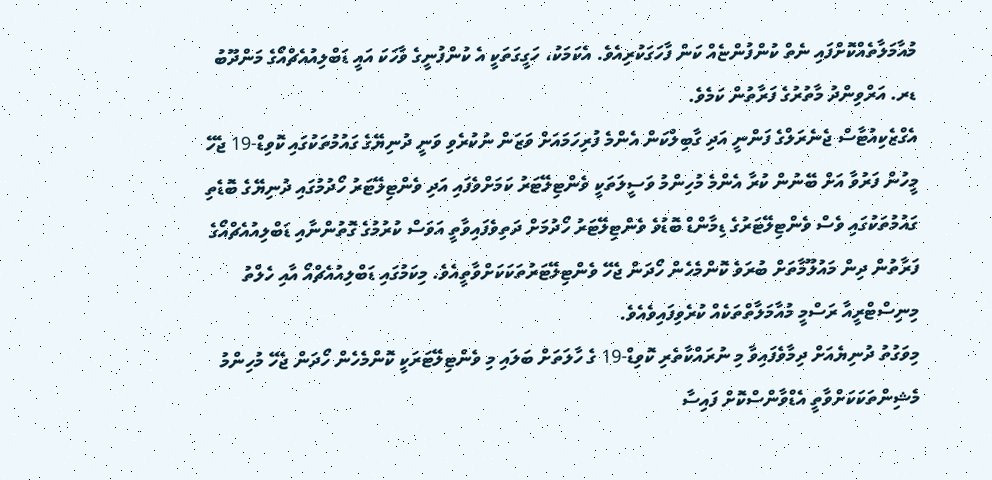މުއާމަލާތެއްކޮށްފައި ނެތް ކުންފުންޏެއް ކަން ފާހަގަކުރިއެވެ. އެކަމަކު، ހަގީގަތަކީ އެ ކުންފުނީގެ ވާހަކަ އައީ ޑަބްލިއުއެޗްއޯގެ މަންދޫބު ޑރ. އަރްވިންދު މާތުރުގެ ފަރާތުން ކަމެވެ.
އެގްޒެކިއުޓާސް ޖެނެރަލްގެ ފަންނީ އަދި ގާބިލްކަން އެންމެ ފުރިހަމައަށް ވަޒަން ނުކުރެވި ވަނީ ދުނިޔޭގެ ގައުމުތަކުގައި ކޮވިޑް-19 ޖެހޭ މީހުން ފަރުވާ އަށް ބޭނުން ކުރާ އެންމެ މުހިންމު ވަސީލަތަކީ ވެންޓިލޭޓަރު ކަމަށްވެފައި އަދި ވެންޓިލޭޓަރު ހޯދުމުގައި ދުނިޔޭގެ ބޮޑެތި ގައުމުތަކުގައި ވެސް ވެންޓިލޭޓަރުގެ ޑިމާންޑް ބޮޑުވެ ވެންޓިލޭޓަރު ހޯދުމަށް ދަތިވެފައިވާތީ އަވަސް ކުރުމުގެ ގޮތުންނާއި ޑަބްލިއުއެޗްއޯގެ ފަރާތުން ދިން މައުލޫމާތަށް ބުރަވެ ކޮންމެހެން ހޯދަން ޖެހޭ ވެންޓިލޭޓަރުތަކަކަށްވާތީއެވެ. މިކަމުގައި ޑަބްލިއުއެޗްއޯ އާއި ހެލްތު މިނިސްޓްރީއާ ރަސްމީ މުއާމަލާތްތަކެއް ކުރެވިފައިވެއެވެ.
މިވަގުތު ދުނިޔެއަށް ދިމާވެފައިވާ މި ނުރައްކާތެރި ކޮވިޑް-19 ގެ ހާލަތަށް ބަލައި މި ވެންޓިލޭޓަރަކީ ކޮންމެހެން ހޯދަން ޖެހޭ މުހިންމު މެޝިންތަކަކަށްވާތީ އެޑްވާންސްކޮށް ފައިސާ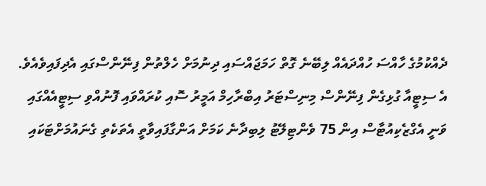ދެއްކުމުގެ ހާއްސަ ހުއްދައެއް ލިބޭނެ ގޮތް ހަމަޖައްސައި ދިނުމަށް ހެލްތުން ފިނޭންސްގައި އެދިފައިވެއެވެ.
އެ ސިޓީއާ ގުޅިގެން ފިނޭންސް މިނިސްޓަރު އިބްރާހިމް އަމީރު ސޮއި ކުރައްވައި ފޮނުއްވި ސިޓީއެއްގައި ވަނީ އެގްޒެކިއުޓާސް އިން 75 ވެންޓިލޭޓު ލިބިދާނެ ކަމަށް އަންގާފައިވާތީ އެތަކެތި ގެނައުމަށްޓަކައި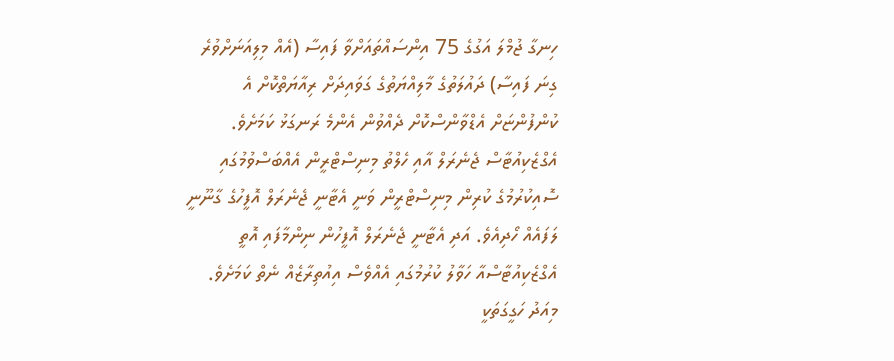ހިނގާ ޖުމްލަ އަގުގެ 75 އިންސައްތައަށްވާ ފައިސާ (އެއް މިލިއަނަށްވުރެ ގިނަ ފައިސާ) ދައުލަތުގެ މާލިއްޔަތުގެ ގަވައިދަށް ރިއާޔަތްކޮށް އެ ކުންފުންޏަށް އެޑްވާންސްކޮށް ދެއްވުން އެންމެ ރަނގަޅު ކަމަށެވެ. އެގްޒެކިއުޓާސް ޖެނެރަލް އާއި ހެލްތު މިނިސްޓްރީން އެއްބަސްވުމުގައި ސޮއިކުރުމުގެ ކުރިން މިނިސްޓްރީން ވަނީ އެޓާނީ ޖެނެރަލް އޮފީހުގެ ގާނޫނީ ލަފައެއް ހޯދިއެވެ. އަދި އެޓާނީ ޖެނެރަލް އޮފީހުން ނިންމާފައި އޮތީ އެގްޒެކިއުޓާސްއާ ހަވާލު ކުރުމުގައި އެއްވެސް އިއުތިރާޒެއް ނެތް ކަމަށެވެ.
މިއަދު ހަގީގަތަކީ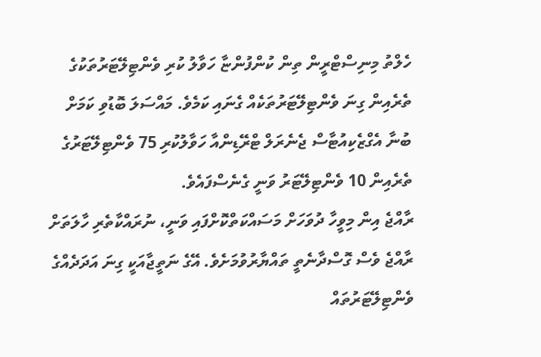ހެލްތު މިނިސްޓްރީން ތިން ކުންފުންޏާ ހަވާލު ކުރި ވެންޓިލޭޓަރުތަކުގެ ތެރެއިން ގިނަ ވެންޓިލޭޓަރުތަކެއް ގެނައި ކަމެވެ. މައްސަލަ ބޮޑުވި ކަމަށް ބުނާ އެގްޒެކިއުޓާސް ޖެނެރަލް ޓްރޭޑިންއާ ހަވާލުކުރި 75 ވެންޓިލޭޓަރުގެ ތެރެއިން 10 ވެންޓިލޭޓަރު ވަނީ ގެނެސްފައެވެ.
ރާއްޖެ އިން މިވީހާ ދުވަހަށް މަސައްކަތްކޮށްފައި ވަނީ، ނުރައްކާތެރި ހާލަތަށް ރާއްޖެ ވެސް ގޮސްދާނެތީ ތައްޔާރުވުމަށެވެ. އޭގެ ނަތީޖާއަކީ ގިނަ އަދަދެއްގެ ވެންޓިލޭޓަރުތައް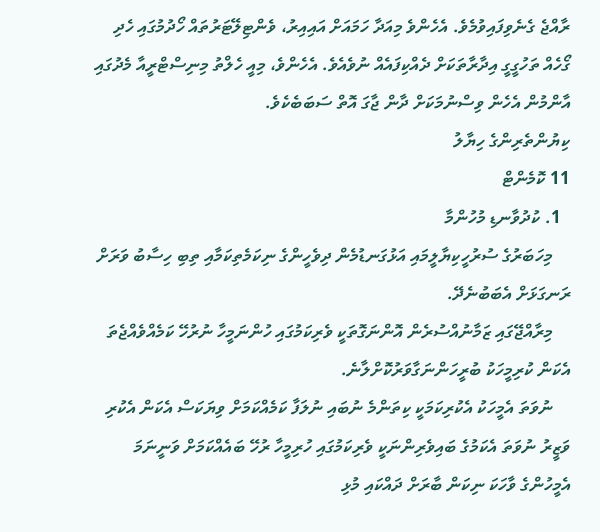ރާއްޖެ ގެނެވިފައިވުމެވެ. އެހެންވެ މިއަދާ ހަމައަށް އައިއިރު، ވެންޓިލޭޓަރުތައް ހޯދުމުގައި ހެދި ގޯހެއް ތަހުގީގީ އިދާރާތަކަށް ދެއްކިފައެއް ނުވެއެވެ. އެހެންވެ، މިއީ ހެލްތު މިނިސްޓްރީއާ މެދުގައި އާންމުން އެހެން ވިސްނުމަކަށް ދާން ޖާގަ އޮތް ސަބަބެކެވެ.
ކިޔުންތެރިންގެ ހިޔާލު
11 ކޮމެންޓް
  1. ކުދުވާނޑި މުހުންމާ
    މިހަބަރުގެ ސުރުހީކިޔާލީމައި އަޅުގަނޑުމެން ދިވެހީންގެ ނިކަމެތިކަމާއި ތިބި ހިސާބު ވަރަށް ރަނގަޅަށް އެބަބުނެދޭ.
    މިރާއްޖޭގައި ޒަމާނުއްސުރެން އޮންނަގޮތަކީ ވެރިކަމުގައި ހުންނަމީހާ ނުރުހޭ ކަމެއްވެއްޖެތަ އެކަން ކުރިމީހަކު ބުރީހަންނަގާވަރުކޮށްލާނެ.
    ނުވަތަ އެމީހަކު އެކުރިކަމަކީ ކިތަންމެ ނުބައި ނުލަފާ ކަމެއްކަމަށް ވިޔަކަސް އެކަން އެކުރި ވަޒީރު ނުވަތަ އެކަމުގެ ބައިވެރިންނަކީ ވެރިކަމުގައި ހުރިމީހާ ރުހޭ ބައެއްކަމަށް ވަނީނަމަ އެމީހުންގެ ވާހަކަ ނިކަން ބާރަށް ދައްކައި މުޅި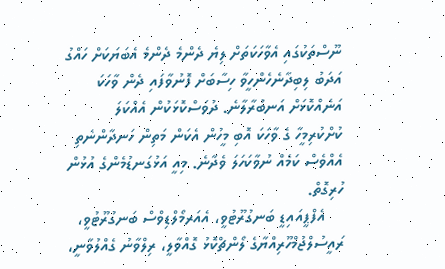ނޫސްތަކުގައި އެވާހަކަތަށް ލިޔެ ދެންމެ ދެންމެ އެބަޔަކަށް ހައްގު އަދަބު ލިބިދާނެހެންހީވާ ހިސާބަށް ފޮނުވާފައި ދެން ވާހަކަ އަނެއްކޮޅަށް އަނބުރާލާނެ. ދުވަސްކޮޅަކުން އެއްކަލަ ކުށްކުރިމީހާ ގެ ވާހަކަ އޮބި މީހުން އެކަން މަތިން ހަނދާންނެތި އެއްވެސް ކަމެއް ނުވާކަހަލަ ވެދާނެ. މިއީ އަޅުގަނޑުމެންގެ އުޅުން ހުރިގޮތް.
    އެފްޕީއައިޑީ ބަނގުރޫޓުވީ، އެއަރމޯލްޑިވްސް ބަނގުރޫޓުވީ، ރައީސުލްޖުމްހޫރިއްޔާގެ ލޯންޗްކޮޅު ގޮއްވާލީ، ރިލްވާނު ގެއްލުވާނީ،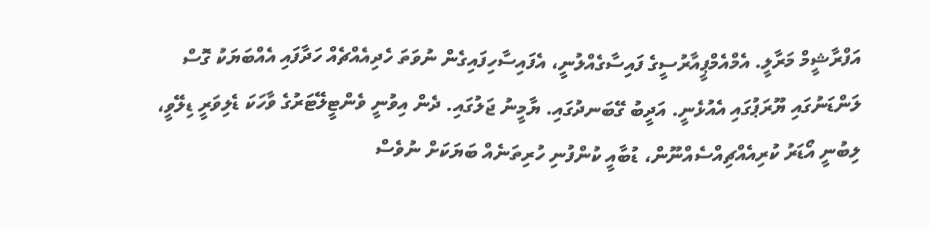އަފްރާޝީމް މަރާލީ. އެމްއެމްޕީއާރުސީގެ ފައިސާގެއްލުނީ، އެފައިސާހިފައިގެން ނުވަތަ ހެދިއެއްޗެއް ހަދާފައި އެއްބަޔަކު ގޮސް ލަންޑަނުގައި ޔޫރަޕުގައި އެއުޅެނީ. އަދީބު ގޭބަނދުގައި. ޔާމީނު ޖަލުގައި. ދެން އިވުނީ ވެންޓީލޭޓަރުގެ ވާހަކަ ޑެލިވަރީ ޑިލޭވީ، ލިބުނީ އޯޑަރު ކުރިއެއްޗިއްސެއްނޫން، ޑުބާއީ ކުންފުނި ހުރިތަނެއް ބަޔަކަށް ނުވެސް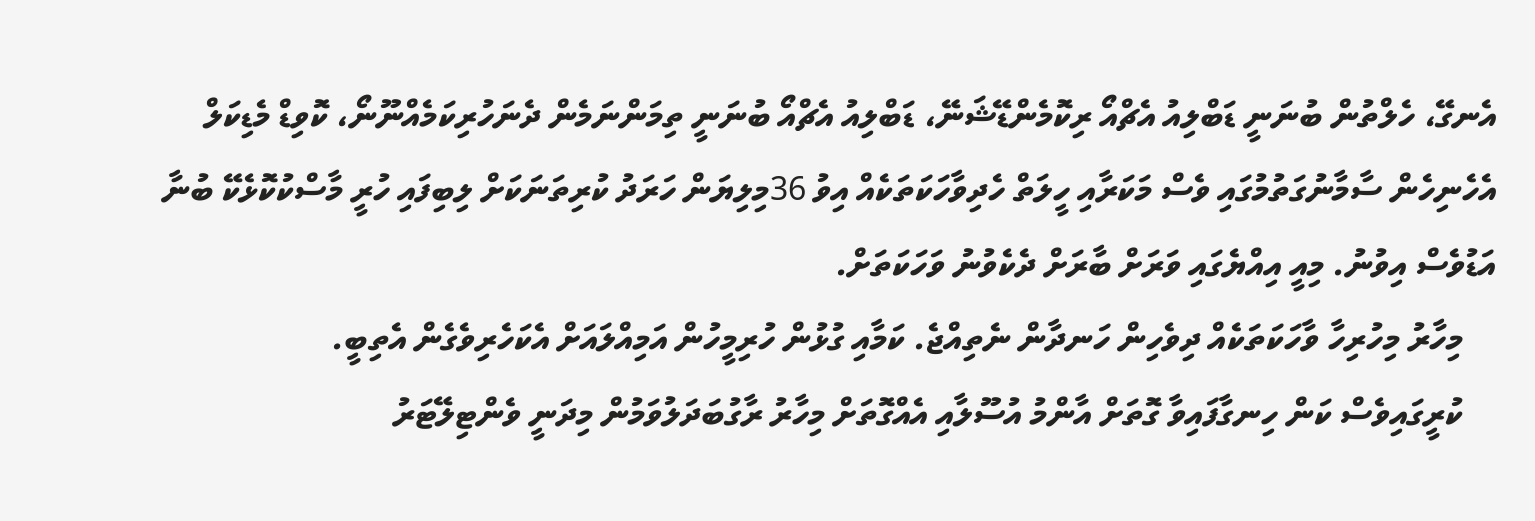އެނގޭ، ހެލްތުން ބުނަނީ ޑަބްލިއު އެޗްއޯ ރިކޮމެންޑޭޝަނޭ، ޑަބްލިއު އެޗްއޯ ބުނަނީ ތިމަންނަމެން ދެނަހުރިކަމެއްނޫނޯ، ކޮވިޑް މެޑިކަލް އެހެނިހެން ސާމާނުގަތުމުގައި ވެސް މަކަރާއި ހީލަތް ހެދިވާހަކަތަކެއް އިވު 36މިލިޔަން ހަރަދު ކުރިތަނަކަށް ލިބިފައި ހުރީ މާސްކުކޮޅެކޭ ބުނާ އަޑުވެސް އިވުނު. މިއީ އިއްޔެގައި ވަރަށް ބާރަށް ދެކެވުނު ވަހަކަތަށް.
    މިހާރު މިހުރިހާ ވާހަކަތަކެއް ދިވެހިން ހަނދާން ނެތިއްޖެ. ކަމާއި ގުޅުން ހުރިމީހުން އަމިއްލައަށް އެކަހެރިވެގެން އެތިބީ.
    ކުރީގައިވެސް ކަން ހިނގާފައިވާ ގޮތަށް އާންމު އުސޫލާއި އެއްގޮތަށް މިހާރު ރާގުބަދަލުވަމުން މިދަނީ ވެންޓިލޭޓަރު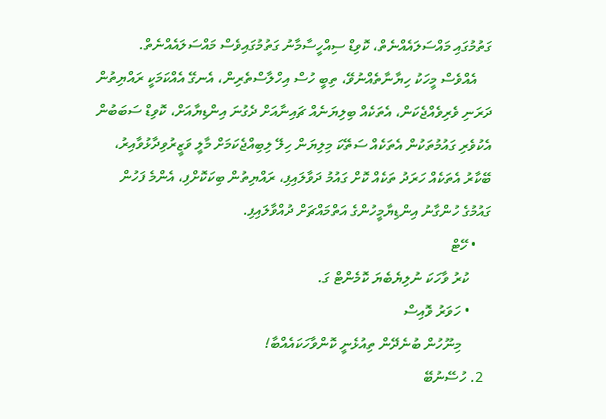ގަތުމުގައި މައްސަލައެއްނެތް، ކޮވިޑް ސިއްހީސާމާނު ގަތުމުގައިވެސް މައްސަލައެއްނެތް.
    އެއްވެސް މީހަކު ހިޔާނާތެއްނުވޭ، ތިބީ ހުސް އިހްލާސްތެރިން، އެނގޭ އެއްކަމަކީ ރައްޔިތުން ދަރަނި ވެރިވެއްޖެކަން، އެތަކެއް ބިލިޔަނެއް ޗައިނާއަށް ދެގުނަ އިންޑިޔާއަށް، ކޮވިޑް ސަބަބުން އެކުވެރި ގައުމުތަކުން އެތަކެއް ސަތޭކަ މިލިޔަން ހިލޭ ލިބިއްޖެކަމަށް މާލީ ވަޒީރުވިދާޅުވާއިރު، ބޭކާރު އެތަކެއް ހަރަދު ތަކެއް ކޮށް ގައުމު ދަވާލައިފި، ރައްޔިތުން ބިކަކޮށްފި، އެންމެ ފަހުން ގައުމުގެ ހުންގާނު އިންޑިޔާމީހުންގެ އަތްމައްޗަށް ދުއްވާލައިފި.
    • ހޭޓް
      ކުރު ވާހަކަ ނުލިޔެބެޔަ ކޮމެންޓް ގަ.
      • ހަވަރު ވޮއިސް
        މިނޫހުން ބުނެދޭން ތިއުޅެނީ ކޮންވާހަކައެއްބާ!
  2. ހުސޭނުބޭ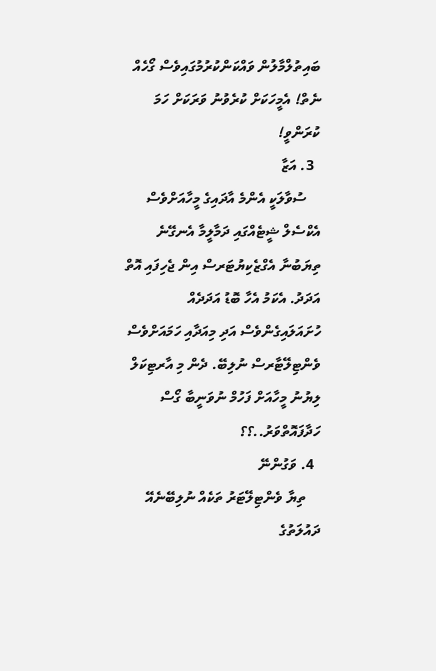ބައިތުލްމާލުން ވައްކަންކުރުމުގައިވެސް ގޯހެއް ނެތް! އެމީހަކަށް ކުރެވުނު ވަރަކަށް ހަމަ ކުރަންވީ!
  3. އަޒާ
    ސުވާލަކީ އެންމެ އާދައިގެ މީހާއަށްވެސް އެކްސެލް ޝީޓެއްގައި ދަމާލީމާ އެނގޭނެ ތިޔަބުނާ އެގްޒެކިޔުޓަރސް އިން ޖެހިފައި އޮތް އަދަދު. އެކަމު އެހާ ބޮޑު އަދަދެއް ހުށައަލައިގެންވެސް އަދި މިއަދާއި ހަމައަށްވެސް ވެންޓިލޭޓާރސް ނުލިބޭ. ދެން މި އާރޓިކަލް ލިޔުނު މީހާއަށް ފަހުމް ނުވަނީބާ ގޯސް ހަދާފައޮތްވަރު..؟؟
  4. ވަގުންނޭ
    ތިޔާ ވެންޓިލޭޓަރު ތަކެއް ނުލިބޭނެއޭ ދައުލަތުގެ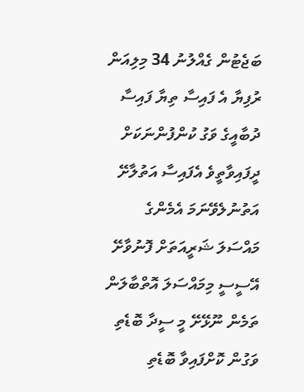ބަޖެޓުން ގެއްލުނު 34 މިލިއަން ރުފިޔާ އެ ފައިސާ ތިޔާ ފައިސާ ދުބާއީގެ ވަގު ކުންފުންނަކަށް ދީފައިވާތީވެ އެފައިސާ އަތުލާށޭ އަތުނުލެވޭނަމަ އެމެންގެ މައްސަލަ ޝަރީއަތަށް ފޮނުވާށޭ އޭސީސީ މިމައްސަލަ އޮތްބާލަން ތަމެން ނޫޅޭށޭ މީ ސީދާ ބޮޑެތި ވަގުން ކޮށްފައިވާ ބޮޑެތި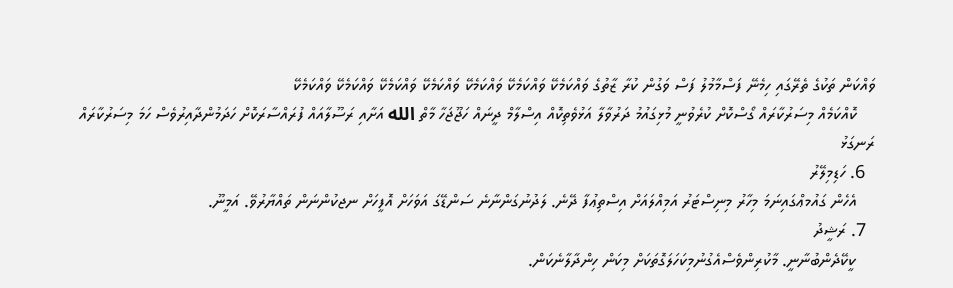ވައްކަން ތަކުގެ ތެރޭގައި ހިމެނޭ ފަސްމާމުލު ފަސް ވަގުން ކުރާ ޒާތުގެ ވައްކަމެކޭ ވައްކަމެކޭ ވައްކަމެކޭ ވައްކަމެކޭ ވައްކަމެކޭ ވައްކަމެކޭ ވައްކަމެކޭ
    ކޮއްކަމެއް މިސަރުކާރައް ގޯސްކޮށް ކުރެވުނީ މުޅިގައުމު ދަރުވާލާ އަޅުވެތިކޮއް އިސްލާމް ދީނައް ހަޖޫޖަހާ މާތް الله އަށާއި ރަސޫލާއައް ފުރައްސާރަކޮށް ހަދަމުންދާއިރުވެސް ހަމަ މިސަރުކާރައް ރަނގަޅު
  6. ހަޑިމިލޭރު
    އެހެން ގައުމޢްގައިނަމަ މިހާރު މިނިސްޓަރު އަމިއްލައަށް އިސްތިޢުފާ ދޭނެ. ލަދުނުގަންނާނެ ސަންޑޭގަ އަވަހަށް އޮފީހަށް ނޖކުންނަން ތައްޔާރުވޭ. އަމީނޫ.
  7. ރަޝީދު
    ކީކޭދެންބުނާނީ. މާކުރިންވެސްއެގުނުމިކަހަލަގޮތަކަށް މިކަން ހިންދާލާނެކަން.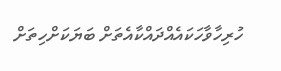ހުރިހާވާހަކައެއްދައްކާއެތަށް ބަޔަކަށްހިތަށް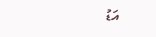އަޑު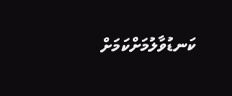ކަނޑުވާލުމަށްކަމަށް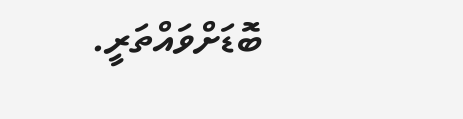ބޮޑަށްވައްތަރީ.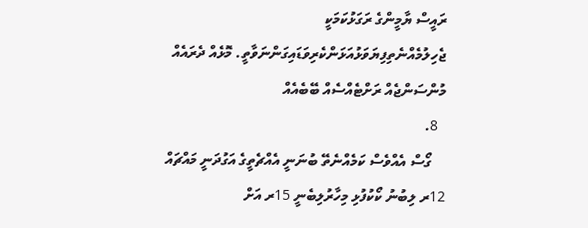ރައީސް ޔާމީންގެ ރަގަޅުކަމަކީ ޖެހިލުމެއްނެތިފިޔަވަޅުއަޅަންކެރިވަޑައިގަންނަވާތީ. މޮޅެއް ދެރައެއް މުންސަންޖެއް ރަށްޓެއްސެއް ބޭބެއެއް
  8.
    ގޯސް އެއްވެސް ކަމެއްނެތޭ ބުނަނީ އެއްޗެތީގެ އަގުދަނީ މައްޗައް 12ރ ލިބުނު ކޯކުފުޅި މިހާރުލިބެނީ 15ރ އަށް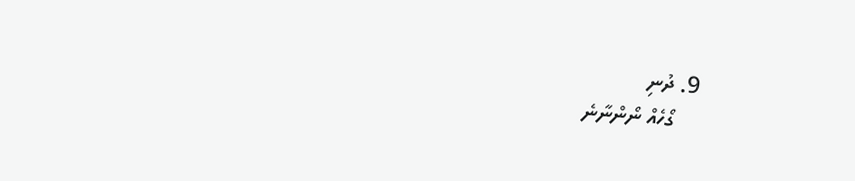9. ދުނި
    ގޯހެއް ނޯންނާނެ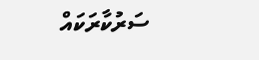ސަރުކާރަކައް